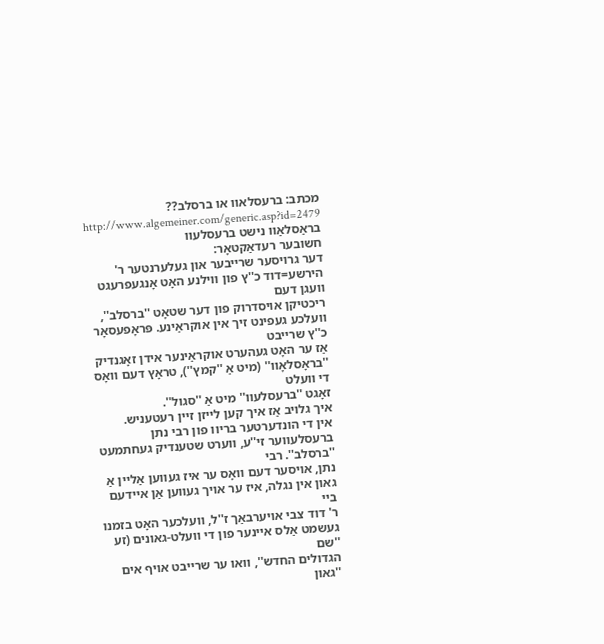מכתב: ברעסלאוו או ברסלב??
http://www.algemeiner.com/generic.asp?id=2479
בראַסלאַוו נישט ברעסלעוו
חשובער רעדאַקטאָר:
דער גרויסער שרייבער און געלערנטער ר' הירשע=דוד כ''ץ פון ווילנע האָט אָנגעפרעגט וועגן דעם
ריכטיקן אויסדרוק פון דער שטאָט ''ברסלב'', וועלכע געפינט זיך אין אוקראַינע. פּראָפעסאָר כ''ץ שרייבט
אַז ער האָט געהערט אוקראַינער אידן זאָגנדיק ''בראָסלאָוו'' (מיט אַ ''קמץ''), טראָץ דעם וואָס די וועלט
זאָגט ''ברעסלעוו'' מיט אַ ''סגול''.
איך גלויב אַז איך קען לייזן זיין רעטעניש.
אין די הונדערטער בריוו פון רבי נתן ברעסלעווער זי''ע, ווערט שטענדיק געחתמעט ''ברסלב''. רבי
נתן, אויסער דעם וואָס ער איז געווען אַליין אַ גאון אין נגלה, איז ער אויך געווען אַן איידעם ביי
ר' דוד צבי אויערבאַך ז''ל, וועלכער האָט בזמנו געשמט אַלס איינער פון די וועלט-גאונים (זע ''שם
הגדולים החדש'', וואו ער שרייבט אויף אים ''גאון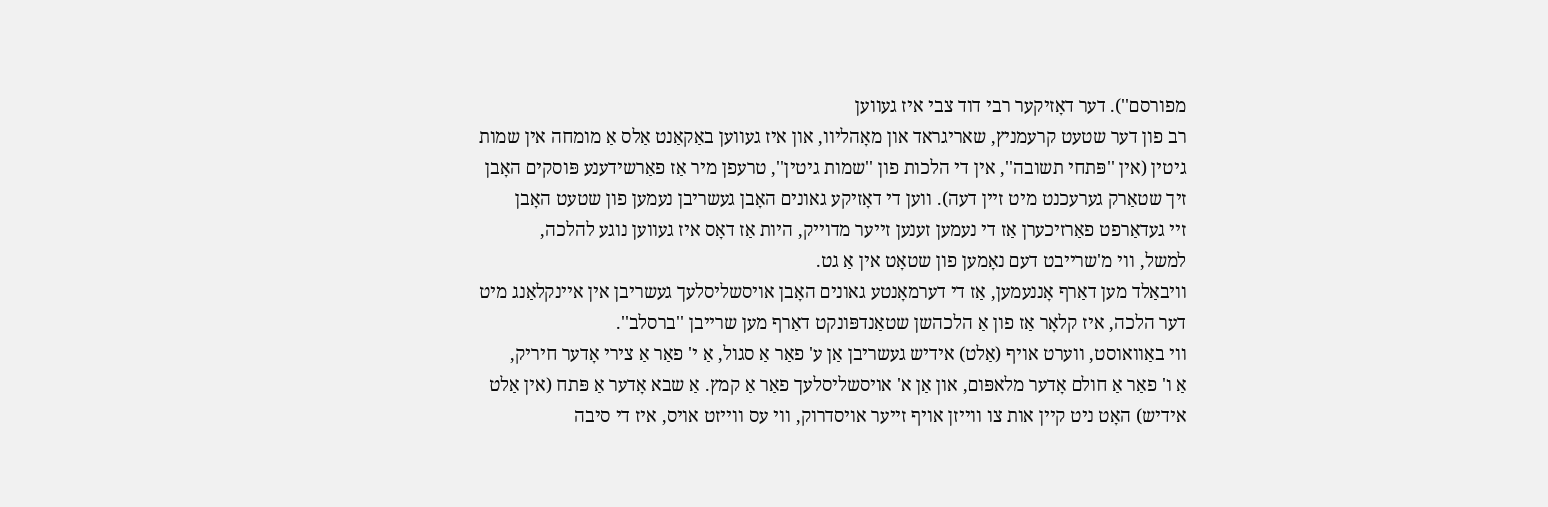מפורסם''). דער דאָזיקער רבי דוד צבי איז געווען
רב פון דער שטעט קרעמניץ, שאריגראד און מאָהליוו, און איז געווען באַקאַנט אַלס אַ מומחה אין שמות
גיטין (אין ''פּתחי תשובה'', אין די הלכות פון ''שמות גיטין'', טרעפן מיר אַז פאַרשידענע פּוסקים האָבן
זיך שטאַרק גערעכנט מיט זיין דעה). ווען די דאָזיקע גאונים האָבן געשריבן נעמען פון שטעט האָבן
זיי געדאַרפט פאַרזיכערן אַז די נעמען זענען זייער מדוייק, היות אַז דאָס איז געווען נוגע להלכה,
למשל, ווי מ'שרייבט דעם נאָמען פון שטאָט אין אַ גט.
וויבאַלד מען דאַרף אָננעמען, אַז די דערמאָנטע גאונים האָבן אויסשליסלעך געשריבן אין איינקלאַנג מיט
דער הלכה, איז קלאָר אַז פון אַ הלכהשן שטאַנדפּונקט דאַרף מען שרייבן ''ברסלב''.
ווי באַוואוסט, ווערט אויף (אַלט) אידיש געשריבן אַן ע' פאַר אַ סגול, אַ י' פאַר אַ צירי אָדער חיריק,
אַ ו' פאַר אַ חולם אָדער מלאפּום, און אַן א' אויסשליסלעך פאַר אַ קמץ. אַ שבא אָדער אַ פּתח (אין אַלט
אידיש) האָט ניט קיין אות צו ווייזן אויף זייער אויסדרוק, ווי עס ווייזט אויס, איז די סיבה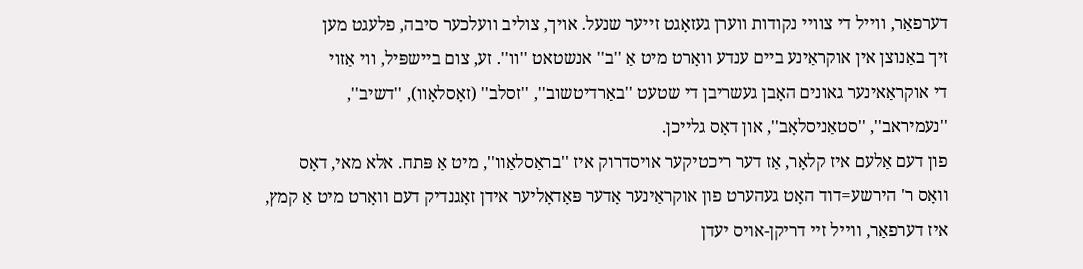דערפאַר, ווייל די צוויי נקודות ווערן געזאָגט זייער שנעל. אויך, צוליב וועלכער סיבה, פלעגט מען
זיך באַנוצן אין אוקראַינע ביים ענדע וואָרט מיט אַ ''ב'' אנשטאט ''וו''. זע, צום ביישפּיל, ווי אַזוי
די אוקראַאינער גאונים האָבן געשריבן די שטעט ''באַרדיטשוב'', ''זסלב'' (זאָסלאָוו), ''דשיב'',
''נעמיראב'', ''סטאַניסלאָב'', און דאָס גלייכן.
פון דעם אַלעם איז קלאָר, אַז דער ריכטיקער אויסדרוק איז ''בראַסלאַוו'', מיט אַ פּתח. אלא מאי, דאָס
וואָס ר' הירשע=דוד האָט געהערט פון אוקראַינער אָדער פּאָדאָליער אידן זאָגנדיק דעם וואָרט מיט אַ קמץ,
איז דערפאַר, ווייל זיי דריקן-אויס יעדן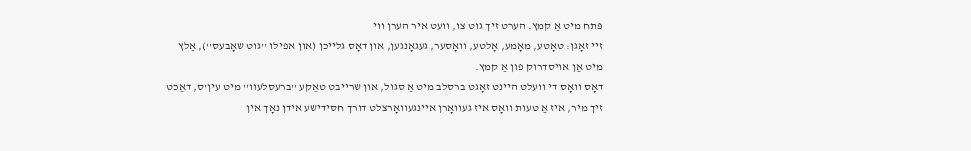פּתח מיט אַ קמץ. הערט זיך גוט צו, וועט איר הערן ווי
זיי זאָגן: טאָטע, מאָמע, אָלטע, וואָסער, געגאָנגען, און דאָס גלייכן (און אפילו ''גוט שאָבעס''), אַלץ
מיט אַן אויסדרוק פון אַ קמץ.
דאָס וואָס די וועלט היינט זאָגט ברסלב מיט אַ סגול, און שרייבט טאַקע ''ברעסלעוו'' מיט עין'ס, דאַכט
זיך מיר, איז אַ טעות וואָס איז געוואָרן איינגעוואָרצלט דורך חסידישע אידן נאָך אין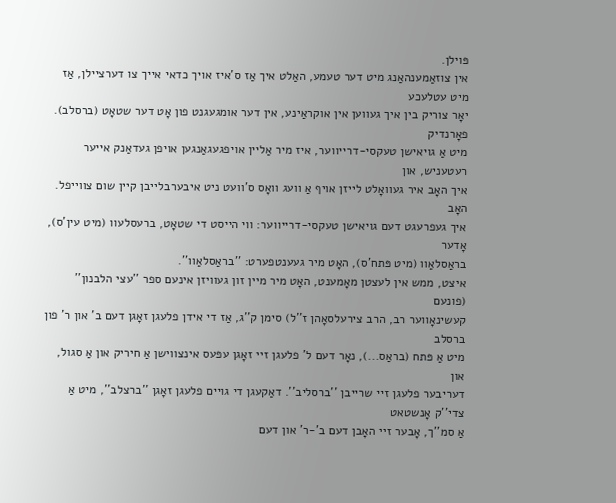פּוילן.
אין צוזאַמענהאַנג מיט דער טעמע, האַלט איך אַז ס'איז אויך כדאי אייך צו דערציילן, אַז מיט עטלעכע
יאָר צוריק בין איך געווען אין אוקראַינע, אין דער אומגעגנט פון אָט דער שטאָט (ברסלב). פאָרנדיק
מיט אַ גויאישן טעקסי-דרייווער, איז מיר אַליין אויפגעגאַנגען אויפן געדאַנק אייער רעטעניש, און
איך האָב איר געוואָלט לייזן אויף אַ וועג וואָס ס'וועט ניט איבערבלייבן קיין שום צווייפל. האָב
איך געפרעגט דעם גויאישן טעקסי-דרייווער: ווי הייסט די שטאָט, ברעסלעוו (מיט עין'ס), אָדער
בראַסלאַוו (מיט פּתח'ס), האָט מיר געענטפערט: ''בראַסלאַוו''.
איצט, ממש אין לעצטן מאָמענט, האָט מיר מיין זון געוויזן אינעם ספר ''עצי הלבנון'' (פונעם
קעשינאָווער רב, הרב צירעלסאָהן ז''ל) סימן ק''ג, אַז די אידן פלעגן זאָגן דעם ב' און ר' פון ברסלב
מיט אַ פּתח (בראַס...), נאָר דעם ל' פלעגן זיי זאָגן עפּעס אינצווישן אַ חיריק און אַ סגול, און
דעריבער פלעגן זיי שרייבן ''ברסליב''. דאַקעגן די גויים פלעגן זאָגן ''ברצלב'', מיט אַ צדי''ק אָנשטאט
אַ סמ''ך, אָבער זיי האָבן דעם ב'-ר' און דעם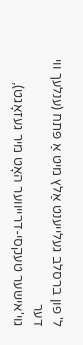ל' פון ברסלב געלייענט אַלץ מיט אַ פּתח (ענלעך ווי דער
גוי'אישער טעקסי-דרייווער האָט מיר געזאָגט),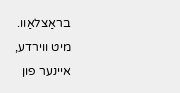בראַצלאַוו.
מיט ווירדע,
איינער פון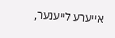אייערע לייענער,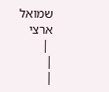שמואל ארצי
 |
|
|